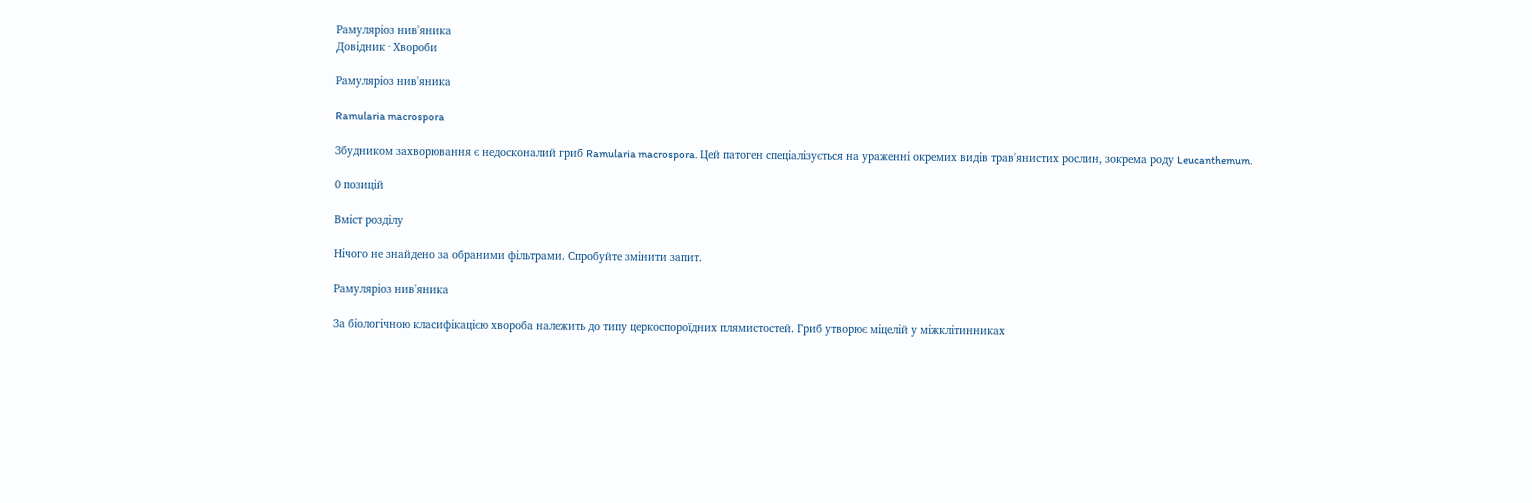Рамуляріоз нив'яника
Довідник · Хвороби

Рамуляріоз нив'яника

Ramularia macrospora

Збудником захворювання є недосконалий гриб Ramularia macrospora. Цей патоген спеціалізується на ураженні окремих видів трав'янистих рослин, зокрема роду Leucanthemum.

0 позицій

Вміст розділу

Нічого не знайдено за обраними фільтрами. Спробуйте змінити запит.

Рамуляріоз нив'яника

За біологічною класифікацією хвороба належить до типу церкоспороїдних плямистостей. Гриб утворює міцелій у міжклітинниках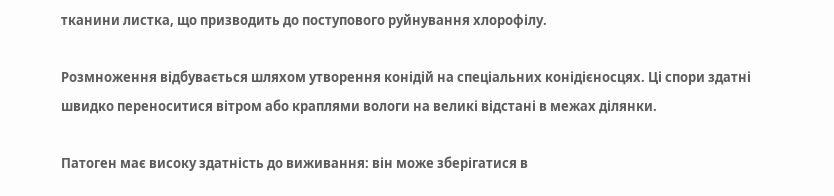тканини листка, що призводить до поступового руйнування хлорофілу.

Розмноження відбувається шляхом утворення конідій на спеціальних конідієносцях. Ці спори здатні швидко переноситися вітром або краплями вологи на великі відстані в межах ділянки.

Патоген має високу здатність до виживання: він може зберігатися в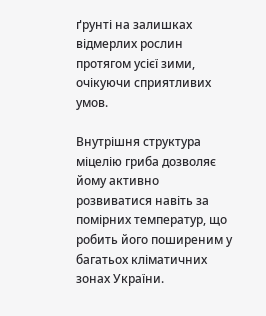ґрунті на залишках відмерлих рослин протягом усієї зими, очікуючи сприятливих умов.

Внутрішня структура міцелію гриба дозволяє йому активно розвиватися навіть за помірних температур, що робить його поширеним у багатьох кліматичних зонах України.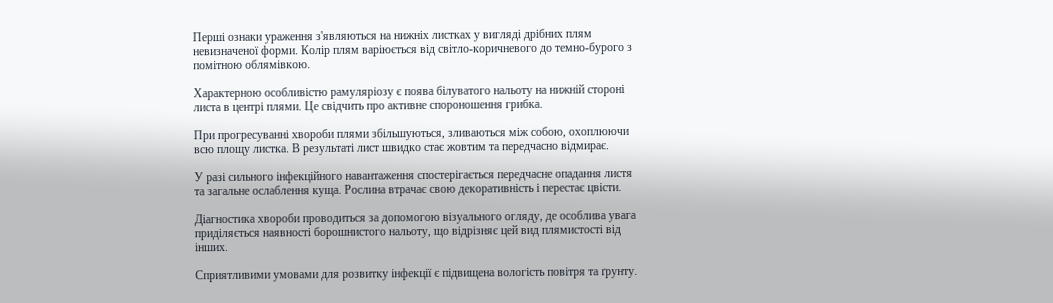Перші ознаки ураження з'являються на нижніх листках у вигляді дрібних плям невизначеної форми. Колір плям варіюється від світло-коричневого до темно-бурого з помітною облямівкою.

Характерною особливістю рамуляріозу є поява білуватого нальоту на нижній стороні листа в центрі плями. Це свідчить про активне спороношення грибка.

При прогресуванні хвороби плями збільшуються, зливаються між собою, охоплюючи всю площу листка. В результаті лист швидко стає жовтим та передчасно відмирає.

У разі сильного інфекційного навантаження спостерігається передчасне опадання листя та загальне ослаблення куща. Рослина втрачає свою декоративність і перестає цвісти.

Діагностика хвороби проводиться за допомогою візуального огляду, де особлива увага приділяється наявності борошнистого нальоту, що відрізняє цей вид плямистості від інших.

Сприятливими умовами для розвитку інфекції є підвищена вологість повітря та ґрунту.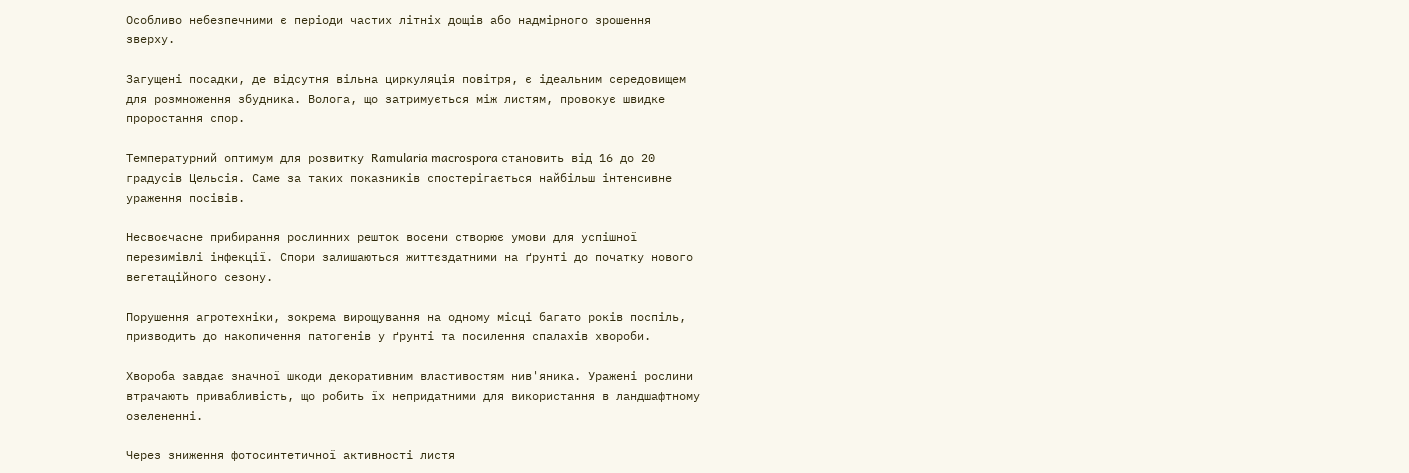Особливо небезпечними є періоди частих літніх дощів або надмірного зрошення зверху.

Загущені посадки, де відсутня вільна циркуляція повітря, є ідеальним середовищем для розмноження збудника. Волога, що затримується між листям, провокує швидке проростання спор.

Температурний оптимум для розвитку Ramularia macrospora становить від 16 до 20 градусів Цельсія. Саме за таких показників спостерігається найбільш інтенсивне ураження посівів.

Несвоєчасне прибирання рослинних решток восени створює умови для успішної перезимівлі інфекції. Спори залишаються життєздатними на ґрунті до початку нового вегетаційного сезону.

Порушення агротехніки, зокрема вирощування на одному місці багато років поспіль, призводить до накопичення патогенів у ґрунті та посилення спалахів хвороби.

Хвороба завдає значної шкоди декоративним властивостям нив'яника. Уражені рослини втрачають привабливість, що робить їх непридатними для використання в ландшафтному озелененні.

Через зниження фотосинтетичної активності листя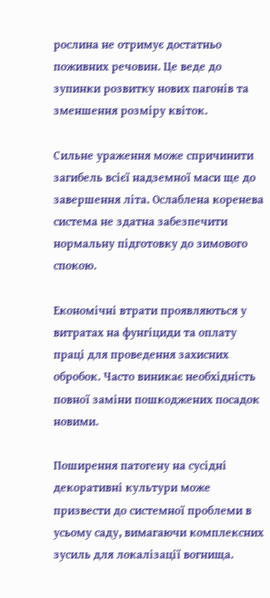рослина не отримує достатньо поживних речовин. Це веде до зупинки розвитку нових пагонів та зменшення розміру квіток.

Сильне ураження може спричинити загибель всієї надземної маси ще до завершення літа. Ослаблена коренева система не здатна забезпечити нормальну підготовку до зимового спокою.

Економічні втрати проявляються у витратах на фунгіциди та оплату праці для проведення захисних обробок. Часто виникає необхідність повної заміни пошкоджених посадок новими.

Поширення патогену на сусідні декоративні культури може призвести до системної проблеми в усьому саду, вимагаючи комплексних зусиль для локалізації вогнища.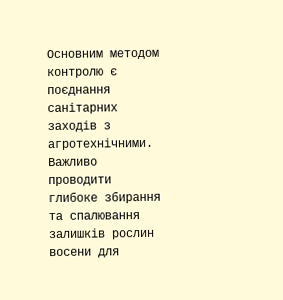Основним методом контролю є поєднання санітарних заходів з агротехнічними. Важливо проводити глибоке збирання та спалювання залишків рослин восени для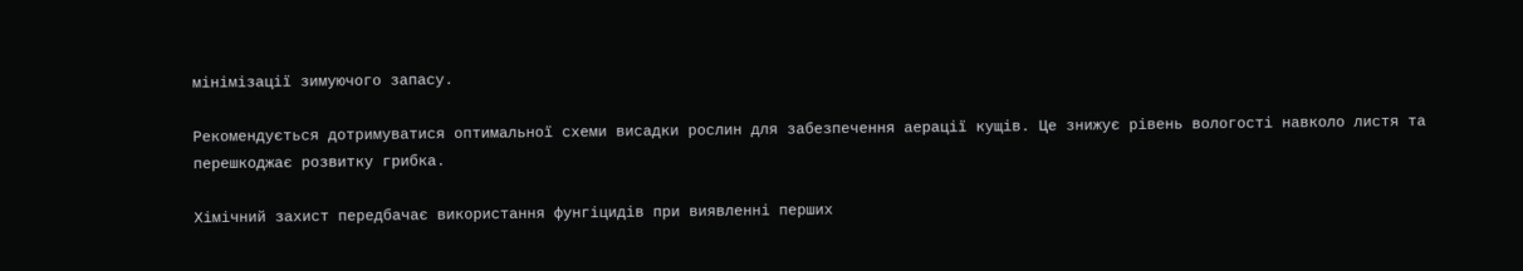мінімізації зимуючого запасу.

Рекомендується дотримуватися оптимальної схеми висадки рослин для забезпечення аерації кущів. Це знижує рівень вологості навколо листя та перешкоджає розвитку грибка.

Хімічний захист передбачає використання фунгіцидів при виявленні перших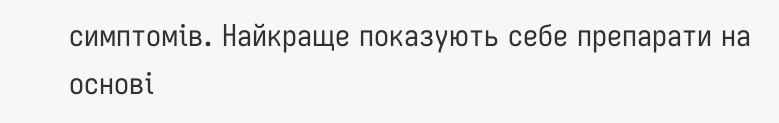симптомів. Найкраще показують себе препарати на основі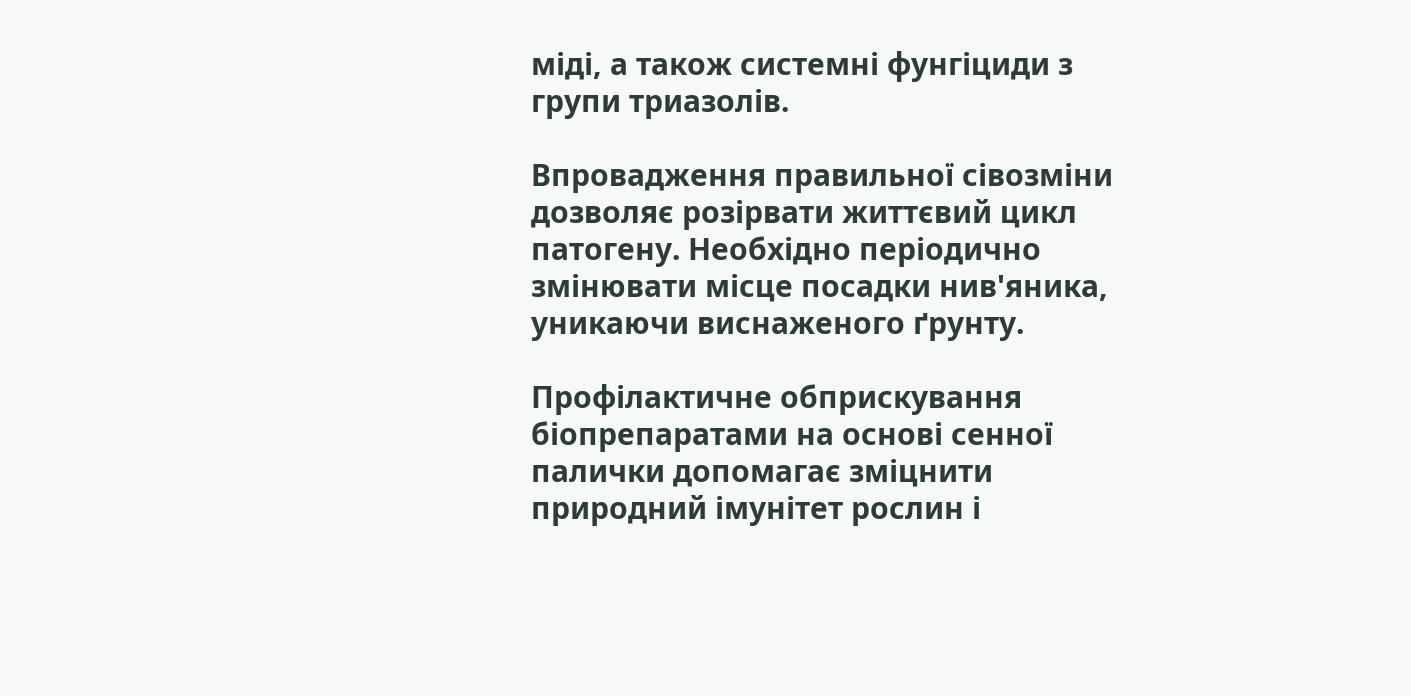міді, а також системні фунгіциди з групи триазолів.

Впровадження правильної сівозміни дозволяє розірвати життєвий цикл патогену. Необхідно періодично змінювати місце посадки нив'яника, уникаючи виснаженого ґрунту.

Профілактичне обприскування біопрепаратами на основі сенної палички допомагає зміцнити природний імунітет рослин і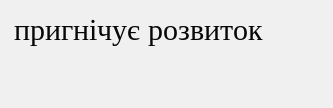пригнічує розвиток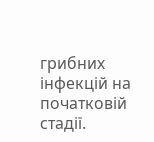грибних інфекцій на початковій стадії.